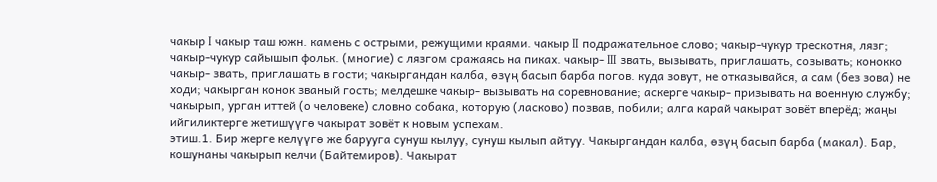чакыр I чакыр таш южн. камень с острыми, режущими краями. чакыр II подражательное слово; чакыр-чукур трескотня, лязг; чакыр-чукур сайышып фольк. (многие) с лязгом сражаясь на пиках. чакыр- III звать, вызывать, приглашать, созывать; конокко чакыр- звать, приглашать в гости; чакыргандан калба, өзүң басып барба погов. куда зовут, не отказывайся, а сам (без зова) не ходи; чакырган конок званый гость; мелдешке чакыр- вызывать на соревнование; аскерге чакыр- призывать на военную службу; чакырып, урган иттей (о человеке) словно собака, которую (ласково) позвав, побили; алга карай чакырат зовёт вперёд; жаңы ийгиликтерге жетишүүгө чакырат зовёт к новым успехам.
этиш.1. Бир жерге келүүгө же барууга сунуш кылуу, сунуш кылып айтуу. Чакыргандан калба, өзүң басып барба (макал). Бар, кошунаны чакырып келчи (Байтемиров). Чакырат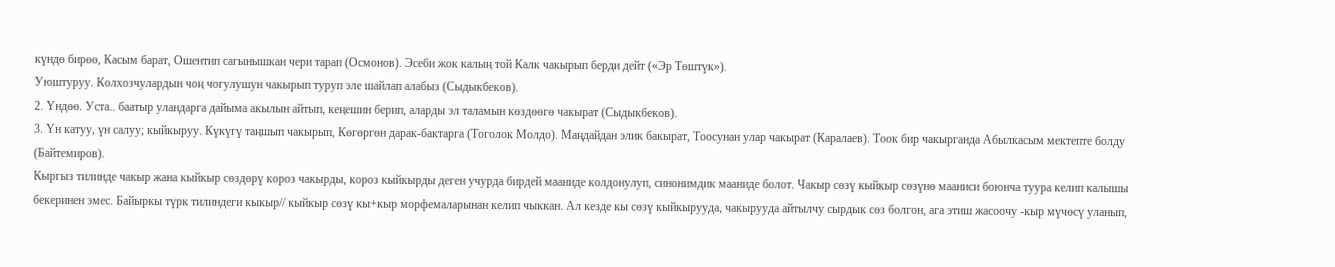күндө бирөө, Касым барат, Ошентип сагынышкан чери тарап (Осмонов). Эсеби жок калың той Калк чакырып берди дейт («Эр Төштүк»).
Уюштуруу. Колхозчулардын чоң чогулушун чакырып туруп эле шайлап алабыз (Сыдыкбеков).
2. Үндөө. Уста.. баатыр уландарга дайыма акылын айтып, кеңешин берип, аларды эл таламын көздөөгө чакырат (Сыдыкбеков).
3. Үн катуу, үн салуу; кыйкыруу. Күкүгү таңшып чакырып, Көгөргөн дарак-бактарга (Тоголок Молдо). Маңдайдан элик бакырат, Тоосунан улар чакырат (Каралаев). Тоок бир чакырганда Абылкасым мектепте болду (Байтемиров).
Кыргыз тилинде чакыр жана кыйкыр сөздөрү короз чакырды, короз кыйкырды деген учурда бирдей мааниде колдонулуп, синонимдик мааниде болот. Чакыр сөзү кыйкыр сөзүнө мааниси боюнча туура келип калышы бекеринен эмес. Байыркы түрк тилиндеги кыкыр// кыйкыр сөзү кы+кыр морфемаларынан келип чыккан. Ал кезде кы сөзү кыйкырууда, чакырууда айтылчу сырдык сөз болгон, ага этиш жасоочу -кыр мүчөсү уланып,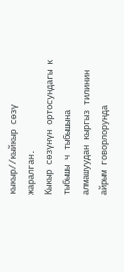кыкыр//кыйкыр сөзү жаралган.
Кыкыр сөзүнүн ортосундагы к тыбышы ч тыбышына алмашуудан кыргыз тилинин айрым говорлорунда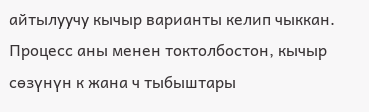айтылуучу кычыр варианты келип чыккан. Процесс аны менен токтолбостон, кычыр сөзүнүн к жана ч тыбыштары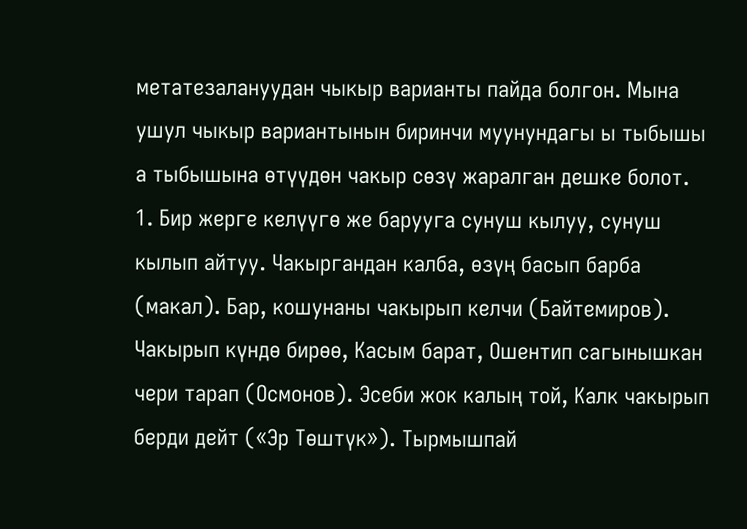метатезалануудан чыкыр варианты пайда болгон. Мына ушул чыкыр вариантынын биринчи муунундагы ы тыбышы а тыбышына өтүүдөн чакыр сөзү жаралган дешке болот.
1. Бир жерге келүүгө же барууга сунуш кылуу, сунуш кылып айтуу. Чакыргандан калба, өзүң басып барба (макал). Бар, кошунаны чакырып келчи (Байтемиров). Чакырып күндө бирөө, Касым барат, Ошентип сагынышкан чери тарап (Осмонов). Эсеби жок калың той, Калк чакырып берди дейт («Эр Төштүк»). Тырмышпай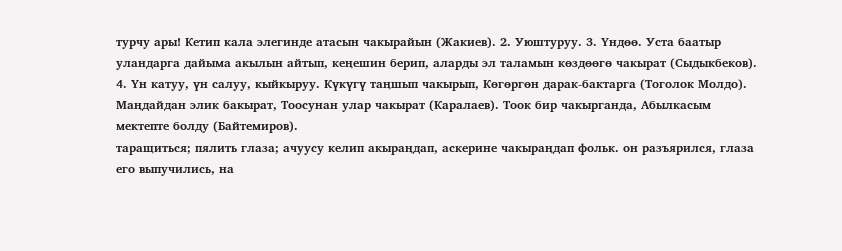турчу ары! Кетип кала элегинде атасын чакырайын (Жакиев). 2. Уюштуруу. 3. Үндөө. Уста баатыр уландарга дайыма акылын айтып, кеңешин берип, аларды эл таламын көздөөгө чакырат (Сыдыкбеков). 4. Үн катуу, үн салуу, кыйкыруу. Күкүгү таңшып чакырып, Көгөргөн дарак-бактарга (Тоголок Молдо). Маңдайдан элик бакырат, Тоосунан улар чакырат (Каралаев). Тоок бир чакырганда, Абылкасым мектепте болду (Байтемиров).
таращиться; пялить глаза; ачуусу келип акыраңдап, аскерине чакыраңдап фольк. он разъярился, глаза его выпучились, на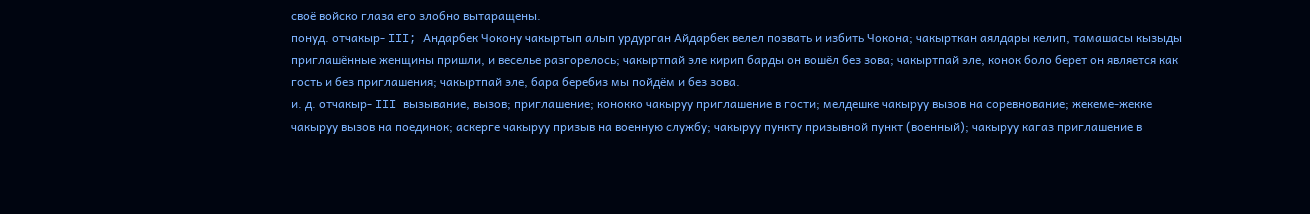своё войско глаза его злобно вытаращены.
понуд. отчакыр- III; Андарбек Чокону чакыртып алып урдурган Айдарбек велел позвать и избить Чокона; чакырткан аялдары келип, тамашасы кызыды приглашённые женщины пришли, и веселье разгорелось; чакыртпай эле кирип барды он вошёл без зова; чакыртпай эле, конок боло берет он является как гость и без приглашения; чакыртпай эле, бара беребиз мы пойдём и без зова.
и. д. отчакыр- III вызывание, вызов; приглашение; конокко чакыруу приглашение в гости; мелдешке чакыруу вызов на соревнование; жекеме-жекке чакыруу вызов на поединок; аскерге чакыруу призыв на военную службу; чакыруу пункту призывной пункт (военный); чакыруу кагаз приглашение в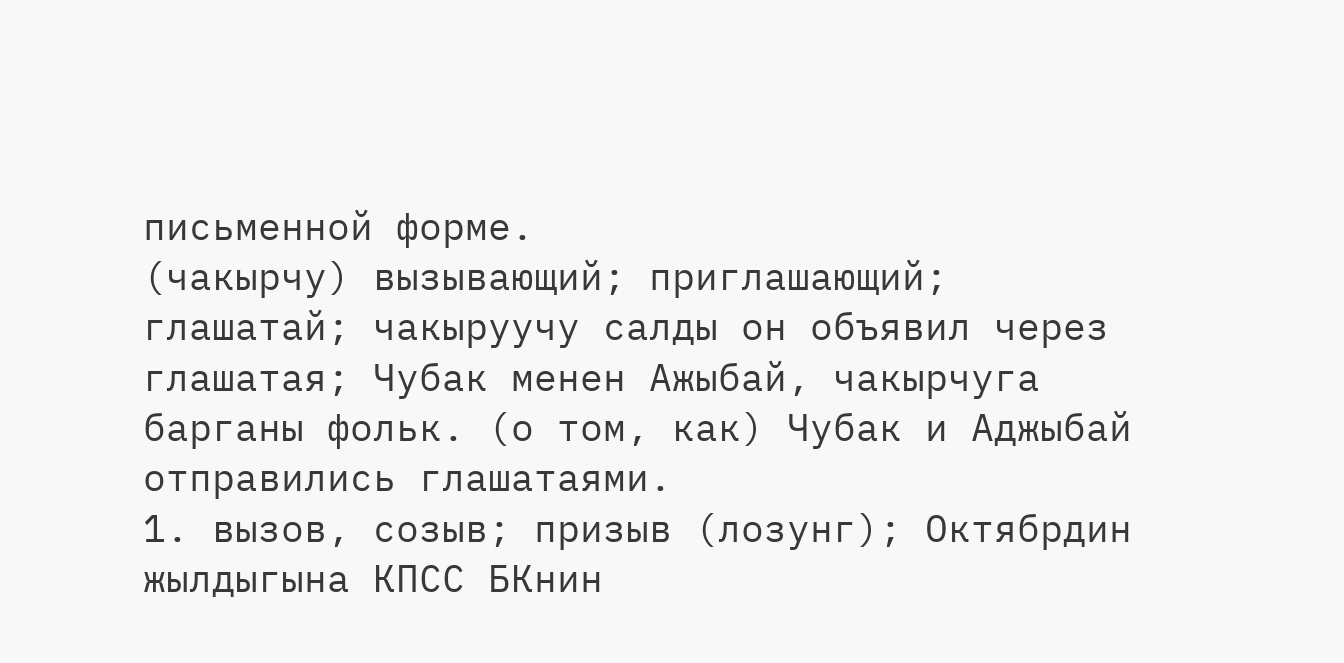письменной форме.
(чакырчу) вызывающий; приглашающий; глашатай; чакыруучу салды он объявил через глашатая; Чубак менен Ажыбай, чакырчуга барганы фольк. (о том, как) Чубак и Аджыбай отправились глашатаями.
1. вызов, созыв; призыв (лозунг); Октябрдин жылдыгына КПСС БКнин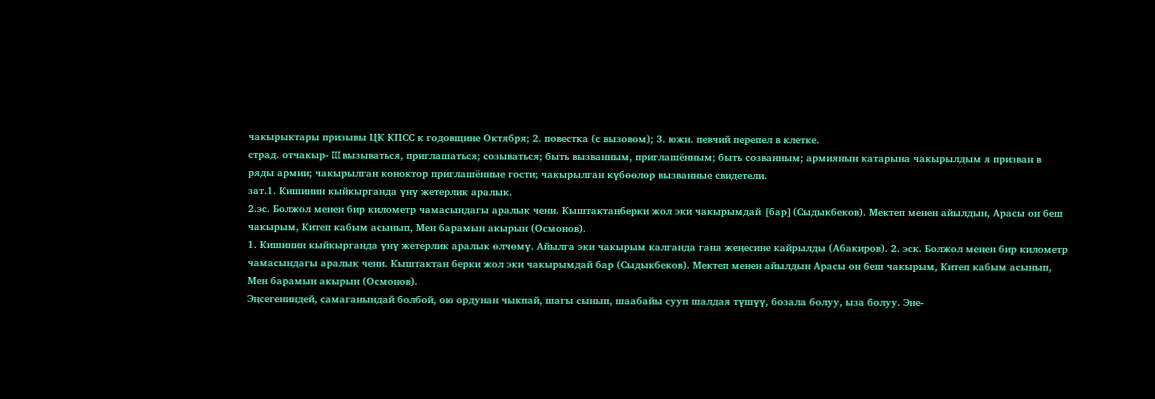чакырыктары призывы ЦК КПСС к годовщине Октября; 2. повестка (с вызовом); 3. южн. певчий перепел в клетке.
страд. отчакыр- III вызываться, приглашаться; созываться; быть вызванным, приглашённым; быть созванным; армиянын катарына чакырылдым я призван в ряды армии; чакырылган коноктор приглашённые гости; чакырылган күбөөлөр вызванные свидетели.
зат.1. Кишинин кыйкырганда үнү жетерлик аралык.
2.эс. Болжол менен бир километр чамасындагы аралык чени. Кыштактанберки жол эки чакырымдай [бар](Сыдыкбеков). Мектеп менен айылдын, Арасы он беш чакырым, Китеп кабым асынып, Мен барамын акырын (Осмонов).
1. Кишинин кыйкырганда үнү жетерлик аралык өлчөмү. Айылга эки чакырым калганда гана жеңесине кайрылды (Абакиров). 2. эск. Болжол менен бир километр чамасындагы аралык чени. Кыштактан берки жол эки чакырымдай бар (Сыдыкбеков). Мектеп менен айылдын Арасы он беш чакырым, Китеп кабым асынып, Мен барамын акырын (Осмонов).
Эңсегениндей, самаганындай болбой, ою ордунан чыкпай, шагы сынып, шаабайы сууп шалдая түшүү, бозала болуу, ыза болуу. Эне-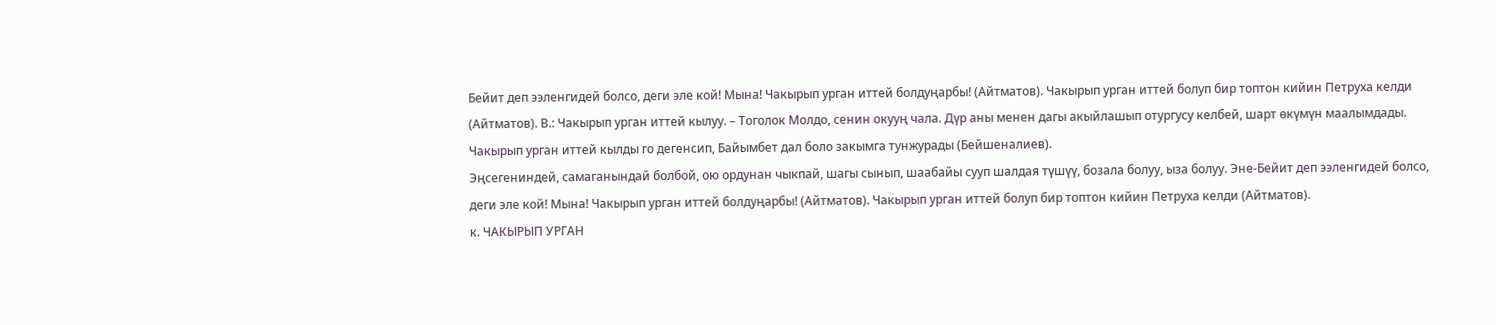Бейит деп ээленгидей болсо, деги эле кой! Мына! Чакырып урган иттей болдуңарбы! (Айтматов). Чакырып урган иттей болуп бир топтон кийин Петруха келди (Айтматов). В.: Чакырып урган иттей кылуу. – Тоголок Молдо, сенин окууң чала. Дүр аны менен дагы акыйлашып отургусу келбей, шарт өкүмүн маалымдады. Чакырып урган иттей кылды го дегенсип, Байымбет дал боло закымга тунжурады (Бейшеналиев).
Эңсегениндей, самаганындай болбой, ою ордунан чыкпай, шагы сынып, шаабайы сууп шалдая түшүү, бозала болуу, ыза болуу. Эне-Бейит деп ээленгидей болсо, деги эле кой! Мына! Чакырып урган иттей болдуңарбы! (Айтматов). Чакырып урган иттей болуп бир топтон кийин Петруха келди (Айтматов).
к. ЧАКЫРЫП УРГАН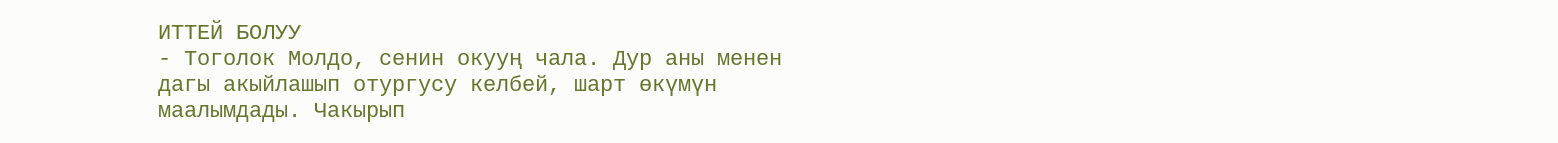ИТТЕЙ БОЛУУ
- Тоголок Молдо, сенин окууң чала. Дур аны менен дагы акыйлашып отургусу келбей, шарт өкүмүн маалымдады. Чакырып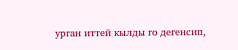урган иттей кылды го дегенсип,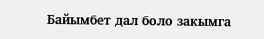Байымбет дал боло закымга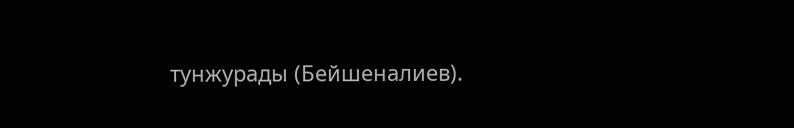тунжурады (Бейшеналиев).